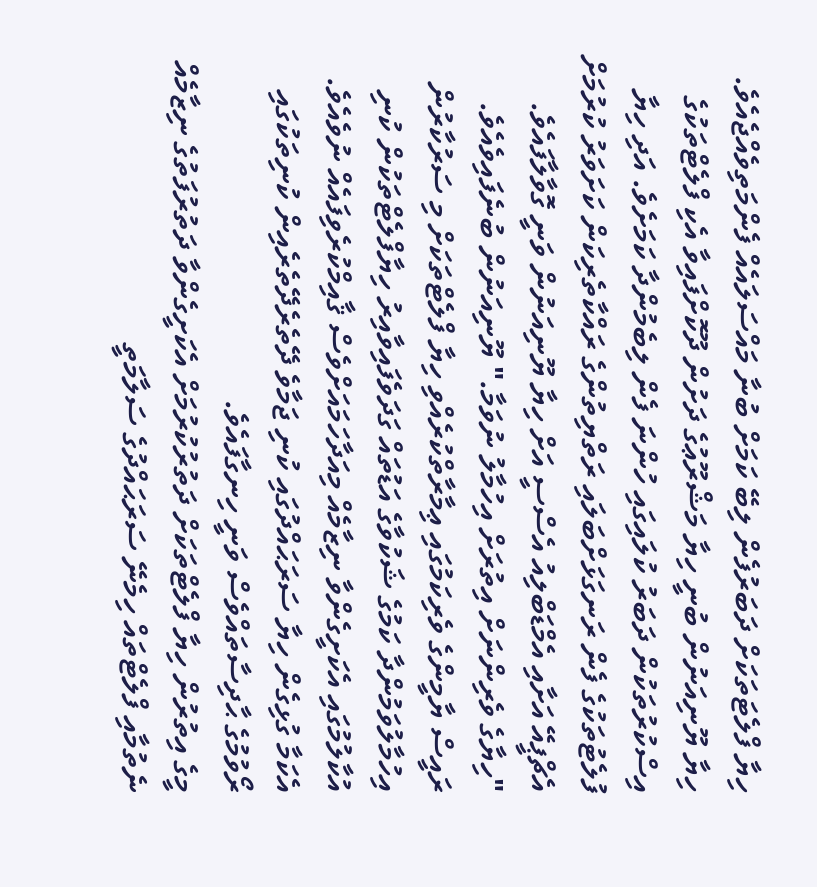ހިޔާ ފްލެޓަތަކަށް ދަބަރުފެން ލިބޭ ކަމަށް ބުނާ މައްސަލައެއް ފެންމަތިވެއްޖެއެވެ.
ހިޔާ ޔޫނިއަނުން ބުނީ ހިޔާ މަޝްރޫޢުގެ ދަށުން ދޫކޮށްފައިވާ އެކި ފްލެޓްތަކުގެ އިސްކުރުތަކުން ދަބަރު ކުލައިގައި ހުންނަ ފެން ލިބެމުންދާ ކަމަށެވެ. އަދި ހިޔާ ފުލެޓުތަކުގެ ފެން ރަނގަޅަށްބަލައި ރަތްޔިތުންގެ ރައްކާތެރިކަން ކަށަވަރު ކުރުމަށް އެޗްޕީއޭ އަށާއި އެމްޑަބްލިއު އެސްސީ އަށް ހިޔާ ޔޫނިއަނުން ވަނީ ގޮވާލާފައެވެ.
"ހިޔާގެ ވެރިންނަށް އިތުރަށް އިހުމާލު ނުވަމާ." ޔޫނިއަނުން ބުނެފައިވެއެވެ.
ރައީސް ޔާމީންގެ ވެރިކަމުގައި ޢިމާރާތްކުރެއްވި ހިޔާ ފްލެޓްތަކަށް މި ސަރުކާރުން އިހުމާލުވަމުންދާ ކަމުގެ ޝަކުވާގެ އަޑުތައް ގަދަވެފައިވާއިރު ހިޔާފްލެޓްތަކުން ކުނި އުކާލުމުގައި އެކަށީގެންވާ ނިޒާމެއް މިއަދާހަމައަށްވެސް ޤާއިމްކުރެވިފައެއް ނުވެއެވެ. އެކަމާ ގުޅިގެން ހިޔާ ސަރަޙައްދުގައި ކުނި ޖަމާވެ ދޭތެރެދޭތެރެއިން ކުނިތަކުގައި ރޯވުމުގެ ޙާދިސާތައްވެސް ވަނީ ހިނގާފައެވެ.
މީގެ އިތުރުން ހިޔާ ފްލެޓްތަކަށް ދަތުރުކުރުމަށް އެކަށީގެންވާ ދަތުރުފަތުގެ ނިޒާމެއް ނެތުމާއި ފްލެޓްތައް ހިމެނޭ ސަރަޙައްދުގެ ސަލާމަތީ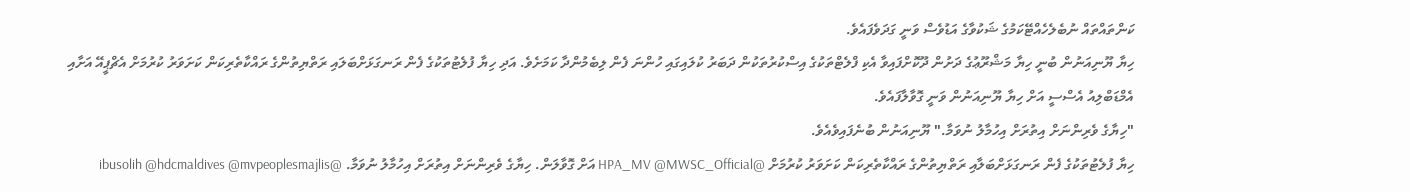ކަންތައްތައް ނުބެލެހެއްޓޭކަމުގެ ޝަކުވާގެ އަޑުވެސް ވަނީ ގަދަވެފައެވެ.
ހިޔާ ޔޫނިއަނުން ބުނީ ހިޔާ މަޝްރޫޢުގެ ދަށުން ދޫކޮށްފައިވާ އެކި ފްލެޓްތަކުގެ އިސްކުރުތަކުން ދަބަރު ކުލައިގައި ހުންނަ ފެން ލިބެމުންދާ ކަމަށެވެ. އަދި ހިޔާ ފުލެޓުތަކުގެ ފެން ރަނގަޅަށްބަލައި ރަތްޔިތުންގެ ރައްކާތެރިކަން ކަށަވަރު ކުރުމަށް އެޗްޕީއޭ އަށާއި އެމްޑަބްލިއު އެސްސީ އަށް ހިޔާ ޔޫނިއަނުން ވަނީ ގޮވާލާފައެވެ.
"ހިޔާގެ ވެރިންނަށް އިތުރަށް އިހުމާލު ނުވަމާ." ޔޫނިއަނުން ބުނެފައިވެއެވެ.
ހިޔާ ފުލެޓުތަކުގެ ފެން ރަނގަޅަށްބަލާއި ރަތްޔިތުންގެ ރައްކާތެރިކަން ކަށަވަރު ކުރުމަށް @HPA_MV @MWSC_Official އަށް ގޮވާލަން. ހިޔާގެ ވެރިންނަށް އިތުރަށް އިހުމާލު ނުވަމާ. @ibusolih @hdcmaldives @mvpeoplesmajlis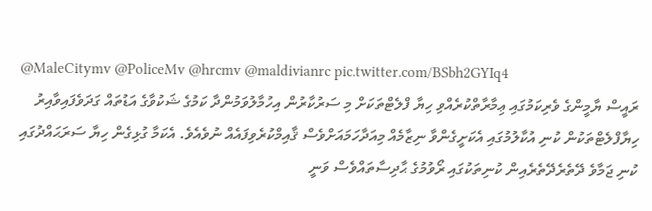@MaleCitymv @PoliceMv @hrcmv @maldivianrc pic.twitter.com/BSbh2GYIq4
ރައީސް ޔާމީންގެ ވެރިކަމުގައި ޢިމާރާތްކުރެއްވި ހިޔާ ފްލެޓްތަކަށް މި ސަރުކާރުން އިހުމާލުވަމުންދާ ކަމުގެ ޝަކުވާގެ އަޑުތައް ގަދަވެފައިވާއިރު ހިޔާފްލެޓްތަކުން ކުނި އުކާލުމުގައި އެކަށީގެންވާ ނިޒާމެއް މިއަދާހަމައަށްވެސް ޤާއިމްކުރެވިފައެއް ނުވެއެވެ. އެކަމާ ގުޅިގެން ހިޔާ ސަރަޙައްދުގައި ކުނި ޖަމާވެ ދޭތެރެދޭތެރެއިން ކުނިތަކުގައި ރޯވުމުގެ ޙާދިސާތައްވެސް ވަނީ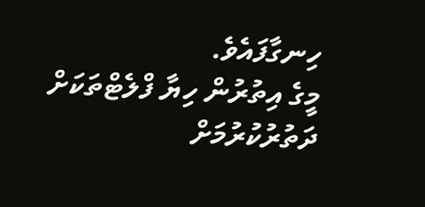ހިނގާފައެވެ.
މީގެ އިތުރުން ހިޔާ ފްލެޓްތަކަށް ދަތުރުކުރުމަށް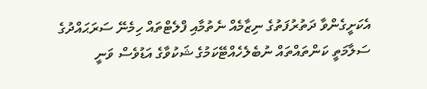އެކަށީގެންވާ ދަތުރުފަތުގެ ނިޒާމެއް ނެތުމާއި ފްލެޓްތައް ހިމެނޭ ސަރަޙައްދުގެ ސަލާމަތީ ކަންތައްތައް ނުބެލެހެއްޓޭކަމުގެ ޝަކުވާގެ އަޑުވެސް ވަނީ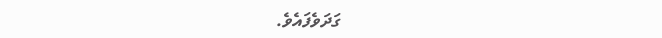ގަދަވެފައެވެ.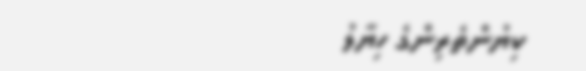ކިޔުންތެރިންގެ ހިޔާލު